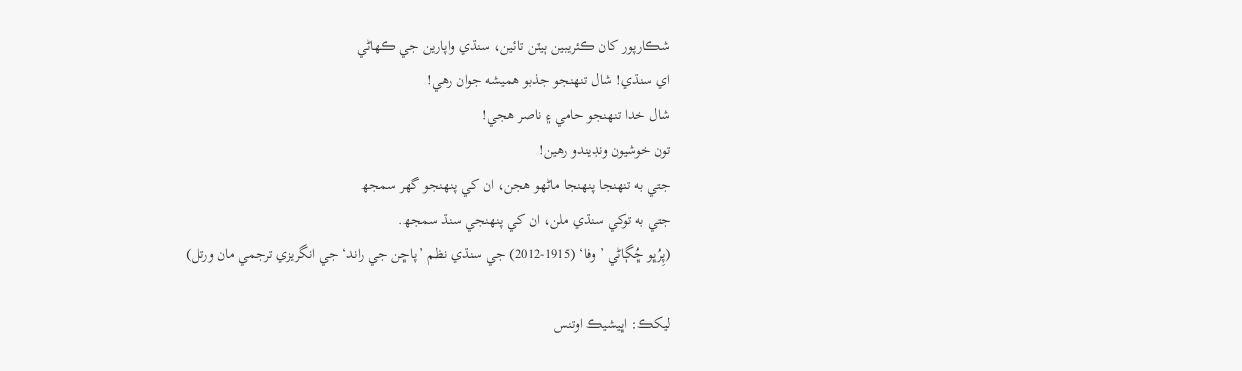شڪارپور کان ڪئريبين ٻيٽن تائين، سنڌي واپارين جي ڪھاڻي
اي سنڌي! شال تنھنجو جذبو هميشه جوان رهي!
شال خدا تنھنجو حامي ۽ ناصر هجي!
تون خوشيون ونڊيندو رهين!
جتي به تنھنجا پنھنجا ماڻھو هجن، ان کي پنھنجو گهر سمجھ
جتي به توکي سنڌي ملن، ان کي پنھنجي سنڌ سمجھ.
(پِرُڀو ڇُڳاڻي ’وفا‘ (1915-2012) جي سنڌي نظم ’پاڇن جي راند‘ جي انگريزي ترجمي مان ورتل)

ليکڪ: اڀيشيڪ اوتنس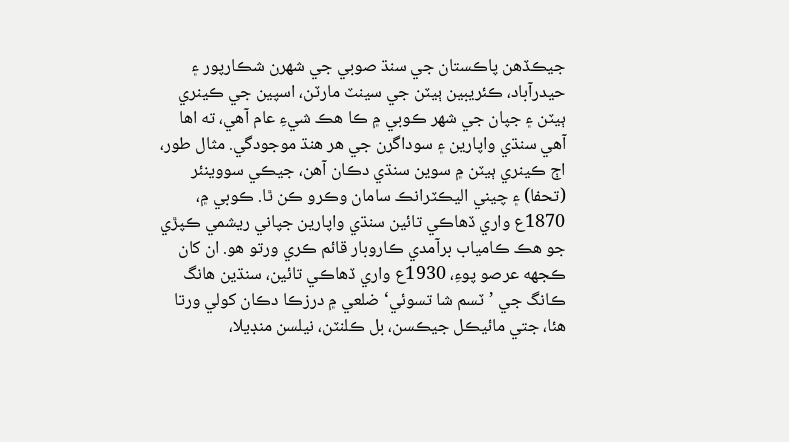جيڪڏهن پاڪستان جي سنڌ صوبي جي شهرن شڪارپور ۽ حيدرآباد، ڪئريبين ٻيٽن جي سينٽ مارٽن، اسپين جي ڪينري ٻيٽن ۽ جپان جي شهر ڪوبي ۾ ڪا هڪ شيءِ عام آهي، ته اها آهي سنڌي واپارين ۽ سوداگرن جي هر هنڌ موجودگي. مثال طور، اڄ ڪينري ٻيٽن ۾ سوين سنڌي دڪان آهن، جيڪي سووينئر (تحفا) ۽ چيني اليڪٽرانڪ سامان وڪرو ڪن ٿا. ڪوبي ۾، 1870ع واري ڏهاڪي تائين سنڌي واپارين جپاني ريشمي ڪپڙي جو هڪ ڪامياب برآمدي ڪاروبار قائم ڪري ورتو هو. ان کان ڪجهه عرصو پوءِ، 1930ع واري ڏهاڪي تائين، سنڌين هانگ ڪانگ جي ’ٽسم شا تسوئي‘ ضلعي ۾ درزڪا دڪان کولي ورتا هئا، جتي مائيڪل جيڪسن، بل ڪلنٽن، نيلسن منڊيلا،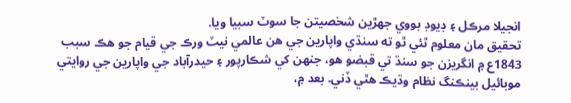انجيلا مرڪل ۽ ڊيوڊ بووي جهڙين شخصيتن جا سوٽ سبيا ويا.
تحقيق مان معلوم ٿئي ٿو ته سنڌي واپارين جي هن عالمي نيٽ ورڪ جي قيام جو هڪ سبب 1843ع ۾ انگريزن جو سنڌ تي قبضو هو، جنهن کي شڪارپور ۽ حيدرآباد جي واپارين جي روايتي موبائيل بينڪنگ نظام وڌيڪ هٿي ڏني. بعد ۾،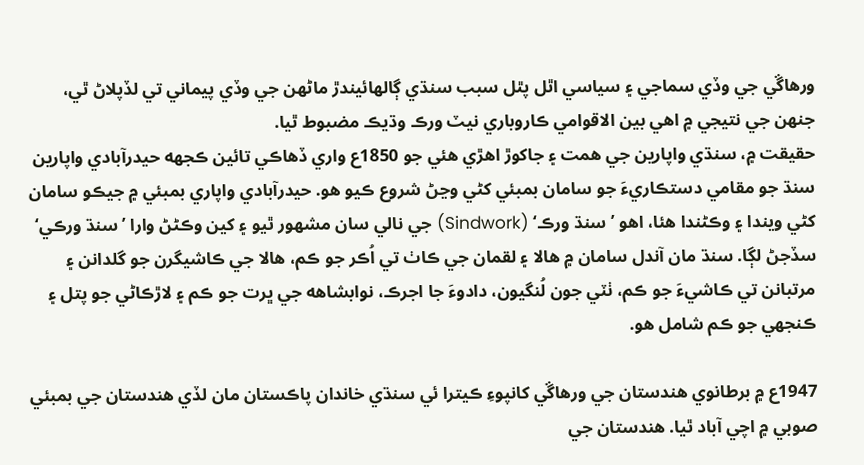ورهاڱي جي وڏي سماجي ۽ سياسي اٿل پٿل سبب سنڌي ڳالهائيندڙ ماڻهن جي وڏي پيماني تي لڏپلاڻ ٿي، جنهن جي نتيجي ۾ اهي بين الاقوامي ڪاروباري نيٽ ورڪ وڌيڪ مضبوط ٿيا.
حقيقت ۾، سنڌي واپارين جي همت ۽ جاکوڙ اهڙي هئي جو 1850ع واري ڏهاڪي تائين ڪجهه حيدرآبادي واپارين سنڌ جو مقامي دستڪاريءَ جو سامان بمبئي کڻي وڃڻ شروع ڪيو هو. حيدرآبادي واپاري بمبئي ۾ جيڪو سامان کڻي ويندا ۽ وڪڻندا هئا، اهو ’سنڌ ورڪ‘ (Sindwork) جي نالي سان مشهور ٿيو ۽ کين وڪڻڻ وارا ’سنڌ ورڪي‘ سڏجڻ لڳا. سنڌ مان آندل سامان ۾ هالا ۽ لقمان جي ڪاٺ تي اُڪر جو ڪم، هالا جي ڪاشيگرن جو گلدانن ۽ مرتبانن تي ڪاشيءَ جو ڪم، ٺٽي جون لُنگيون، دادوءَ جا اجرڪ، نوابشاهه جي ڀرت جو ڪم ۽ لاڙڪاڻي جو پتل ۽ ڪنجهي جو ڪم شامل هو.

1947ع ۾ برطانوي هندستان جي ورهاڱي کانپوءِ ڪيترا ئي سنڌي خاندان پاڪستان مان لڏي هندستان جي بمبئي صوبي ۾ اچي آباد ٿيا. هندستان جي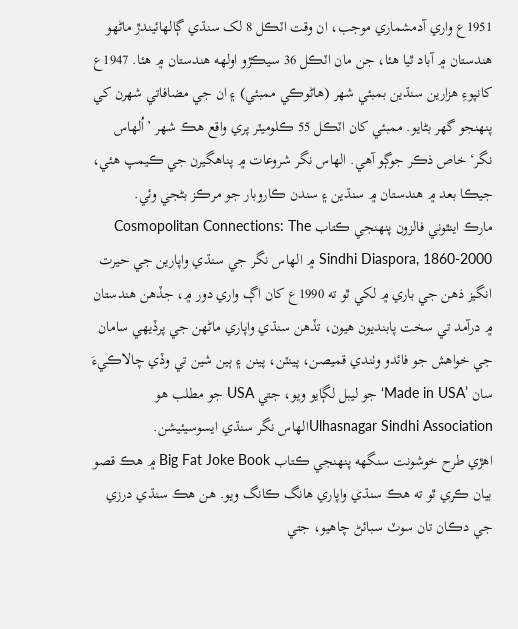1951ع واري آدمشماري موجب، ان وقت اٽڪل 8 لک سنڌي ڳالهائيندڙ ماڻهو هندستان ۾ آباد ٿيا هئا، جن مان اٽڪل 36 سيڪڙو اولهه هندستان ۾ هئا. 1947ع کانپوءِ هزارين سنڌين بمبئي شهر (هاڻوڪي ممبئي) ۽ ان جي مضافاتي شهرن کي پنهنجو گهر بڻايو. ممبئي کان اٽڪل 55 ڪلوميٽر پري واقع هڪ شهر ’اُلهاس نگر‘ خاص ذڪر جوڳو آهي. الهاس نگر شروعات ۾ پناهگيرن جي ڪيمپ هئي، جيڪا بعد ۾ هندستان ۾ سنڌين ۽ سندن ڪاروبار جو مرڪز بڻجي وئي.
مارڪ اينٿوني فالزون پنهنجي ڪتاب Cosmopolitan Connections: The Sindhi Diaspora, 1860-2000 ۾ الهاس نگر جي سنڌي واپارين جي حيرت انگيز ذهن جي باري ۾ لکي ٿو ته 1990ع کان اڳ واري دور ۾، جڏهن هندستان ۾ درآمد تي سخت پابنديون هيون، تڏهن سنڌي واپاري ماڻهن جي پرڏيهي سامان جي خواهش جو فائدو وٺندي قميصن، پينٽن، پينن ۽ ٻين شين تي وڏي چالاڪيءَ سان ’Made in USA‘ جو ليبل لڳايو ويو، جتي USA جو مطلب هو Ulhasnagar Sindhi Associationالهاس نگر سنڌي ايسوسيئيشن.
اهڙي طرح خوشونت سنگهه پنهنجي ڪتاب Big Fat Joke Book ۾ هڪ قصو بيان ڪري ٿو ته هڪ سنڌي واپاري هانگ ڪانگ ويو. هن هڪ سنڌي درزي جي دڪان تان سوٽ سبائڻ چاهيو، جتي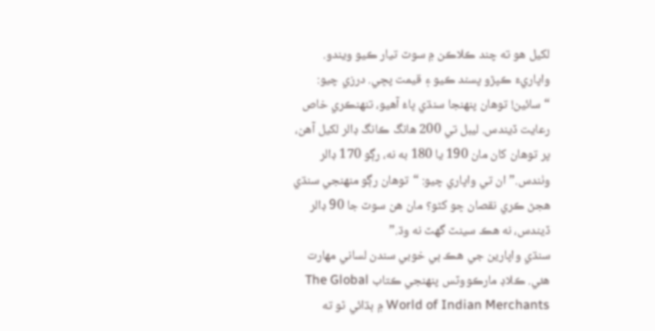لکيل هو ته چند ڪلاڪن ۾ سوٽ تيار ڪيو ويندو. واپاريءَ ڪپڙو پسند ڪيو ۽ قيمت پڇي. درزي چيو: “سائين! توهان پنهنجا سنڌي ڀاءُ آهيو، تنهنڪري خاص رعايت ڏيندس. ليبل تي 200 هانگ ڪانگ ڊالر لکيل آهن، پر توهان کان مان 190 يا 180 به نه، رڳو 170 ڊالر وٺندس.” ان تي واپاري چيو: “توهان رڳو منهنجي سنڌي هجڻ ڪري نقصان ڇو کڻو؟ مان هن سوٽ جا 90 ڊالر ڏيندس، نه هڪ سينٽ گهٽ نه وڌ.”
سنڌي واپارين جي هڪ ٻي خوبي سندن لساني مهارت هئي. ڪلاڊ مارڪووٽس پنهنجي ڪتاب The Global World of Indian Merchants ۾ ٻڌائي ٿو ته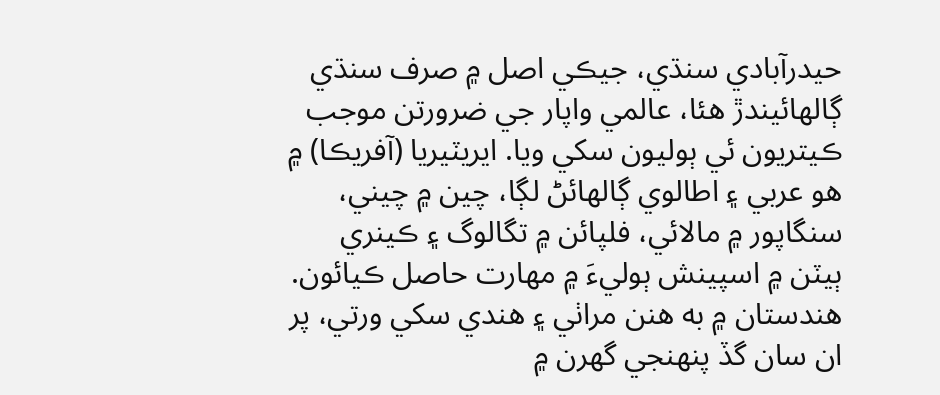حيدرآبادي سنڌي، جيڪي اصل ۾ صرف سنڌي ڳالهائيندڙ هئا، عالمي واپار جي ضرورتن موجب ڪيتريون ئي ٻوليون سکي ويا. ايريٽيريا (آفريڪا) ۾ هو عربي ۽ اطالوي ڳالهائڻ لڳا، چين ۾ چيني، سنگاپور ۾ مالائي، فلپائن ۾ تگالوگ ۽ ڪينري ٻيٽن ۾ اسپينش ٻوليءَ ۾ مهارت حاصل ڪيائون. هندستان ۾ به هنن مراٺي ۽ هندي سکي ورتي، پر ان سان گڏ پنهنجي گهرن ۾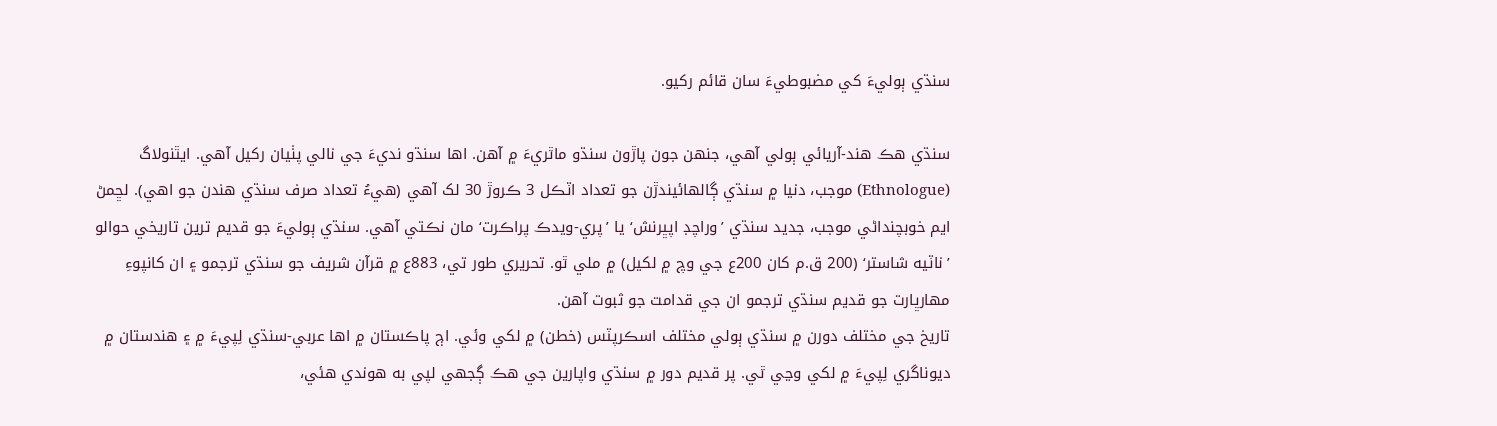سنڌي ٻوليءَ کي مضبوطيءَ سان قائم رکيو.

سنڌي هڪ هند-آريائي ٻولي آهي، جنهن جون پاڙون سنڌو ماٿريءَ ۾ آهن. اها سنڌو نديءَ جي نالي پٺيان رکيل آهي. ايٿنولاگ (Ethnologue) موجب، دنيا ۾ سنڌي ڳالهائيندڙن جو تعداد اٽڪل 3 ڪروڙ 30 لک آهي (ھيءُ تعداد صرف سنڌي ھندن جو اھي). لڇمڻ ايم خوبچنداڻي موجب، جديد سنڌي ’وراچڊ اپڀرنش‘ يا ’پري-ويدڪ پراڪرت‘ مان نڪتي آهي. سنڌي ٻوليءَ جو قديم ترين تاريخي حوالو ’ناٽيه شاستر‘ (200 ق.م کان 200ع جي وچ ۾ لکيل) ۾ ملي ٿو. تحريري طور تي، 883ع ۾ قرآن شريف جو سنڌي ترجمو ۽ ان کانپوءِ مهارڀارت جو قديم سنڌي ترجمو ان جي قدامت جو ثبوت آهن.
تاريخ جي مختلف دورن ۾ سنڌي ٻولي مختلف اسڪرپٽس (خطن) ۾ لکي وئي. اڄ پاڪستان ۾ اها عربي-سنڌي لِپيءَ ۾ ۽ هندستان ۾ ديوناگري لِپيءَ ۾ لکي وڃي ٿي. پر قديم دور ۾ سنڌي واپارين جي هڪ ڳجهي لپي به هوندي هئي،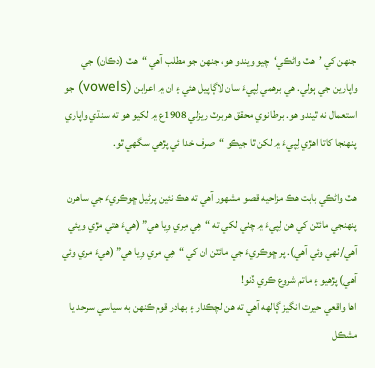جنهن کي ’هٽ واڻڪي‘چيو ويندو هو، جنهن جو مطلب آهي “هٽ (دڪان) جي واپارين جي ٻولي. هي برهمي لِپيءَ سان لاڳاپيل هئي ۽ ان ۾ اعرابن (vowels) جو استعمال نه ٿيندو هو. برطانوي محقق هربرٽ ريزلي 1908ع ۾ لکيو هو ته سنڌي واپاري پنهنجا کاتا اهڙي لِپيءَ ۾ لکن ٿا جيڪو “صرف خدا ئي پڙهي سگهي ٿو.

هٽ واڻڪي بابت هڪ مزاحيه قصو مشهور آهي ته هڪ نئين پرڻيل ڇوڪريءَ جي ساهرن پنهنجي مائٽن کي هن لِپيءَ ۾ چٺي لکي ته “هِي مِري وِيا هي” (هيءَ هتي مڙي ويئي آهي/ٺهي وئي آهي). پر ڇوڪريءَ جي مائٽن ان کي “هِي مري وِيا هي” (هيءَ مري وئي آهي) پڙهيو ۽ ماتم شروع ڪري ڏنو!
اها واقعي حيرت انگيز ڳالهه آهي ته هن لچڪدار ۽ بهادر قوم ڪنهن به سياسي سرحد يا مشڪل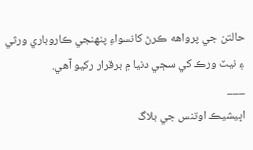حالتن جي پرواهه ڪرڻ کانسواءِ پنهنجي ڪاروباري ورثي ۽ نيٽ ورڪ کي سڄي دنيا ۾ برقرار رکيو آهي.
___
اڀيشيڪ اوتنس جي بلاگ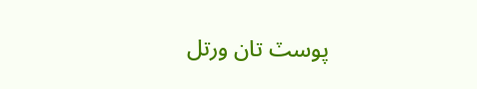پوسٽ تان ورتل